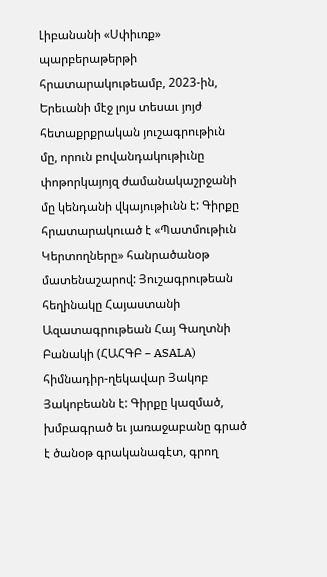Լիբանանի «Սփիւռք» պարբերաթերթի հրատարակութեամբ, 2023-ին, Երեւանի մէջ լոյս տեսաւ յոյժ հետաքրքրական յուշագրութիւն մը, որուն բովանդակութիւնը փոթորկայոյզ ժամանակաշրջանի մը կենդանի վկայութիւնն է: Գիրքը հրատարակուած է «Պատմութիւն Կերտողները» հանրածանօթ մատենաշարով: Յուշագրութեան հեղինակը Հայաստանի Ազատագրութեան Հայ Գաղտնի Բանակի (ՀԱՀԳԲ – ASALA) հիմնադիր-ղեկավար Յակոբ Յակոբեանն է: Գիրքը կազմած, խմբագրած եւ յառաջաբանը գրած է ծանօթ գրականագէտ, գրող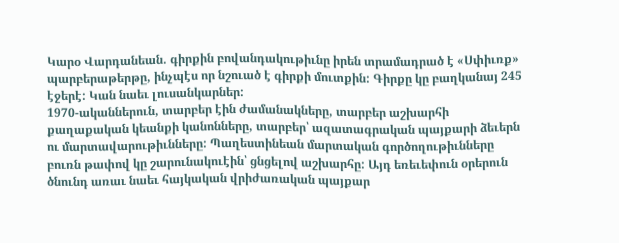Կարօ Վարդանեան. գիրքին բովանդակութիւնը իրեն տրամադրած է «Սփիւռք» պարբերաթերթը, ինչպէս որ նշուած է գիրքի մուտքին: Գիրքը կը բաղկանայ 245 էջերէ: Կան նաեւ լուսանկարներ:
1970-ականներուն, տարբեր էին ժամանակները, տարբեր աշխարհի քաղաքական կեանքի կանոնները, տարբեր՝ ազատագրական պայքարի ձեւերն ու մարտավարութիւնները: Պաղեստինեան մարտական գործողութիւնները բուռն թափով կը շարունակուէին՝ ցնցելով աշխարհը: Այդ եռեւեփուն օրերուն ծնունդ առաւ նաեւ հայկական վրիժառական պայքար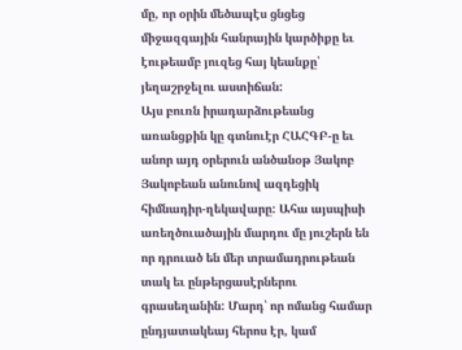մը, որ օրին մեծապէս ցնցեց միջազգային հանրային կարծիքը եւ էութեամբ յուզեց հայ կեանքը՝ յեղաշրջելու աստիճան:
Այս բուռն իրադարձութեանց առանցքին կը գտնուէր ՀԱՀԳԲ-ը եւ անոր այդ օրերուն անծանօթ Յակոբ Յակոբեան անունով ազդեցիկ հիմնադիր-ղեկավարը: Ահա այսպիսի առեղծուածային մարդու մը յուշերն են որ դրուած են մեր տրամադրութեան տակ եւ ընթերցասէրներու գրասեղանին: Մարդ՝ որ ոմանց համար ընդյատակեայ հերոս էր, կամ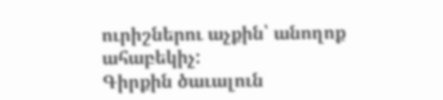ուրիշներու աչքին՝ անողոք ահաբեկիչ:
Գիրքին ծաւալուն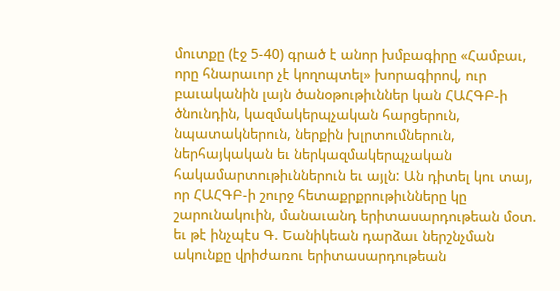մուտքը (էջ 5-40) գրած է անոր խմբագիրը «Համբաւ, որը հնարաւոր չէ կողոպտել» խորագիրով, ուր բաւականին լայն ծանօթութիւններ կան ՀԱՀԳԲ-ի ծնունդին, կազմակերպչական հարցերուն, նպատակներուն, ներքին խլրտումներուն, ներհայկական եւ ներկազմակերպչական հակամարտութիւններուն եւ այլն: Ան դիտել կու տայ, որ ՀԱՀԳԲ-ի շուրջ հետաքրքրութիւնները կը շարունակուին, մանաւանդ երիտասարդութեան մօտ. եւ թէ ինչպէս Գ. Եանիկեան դարձաւ ներշնչման ակունքը վրիժառու երիտասարդութեան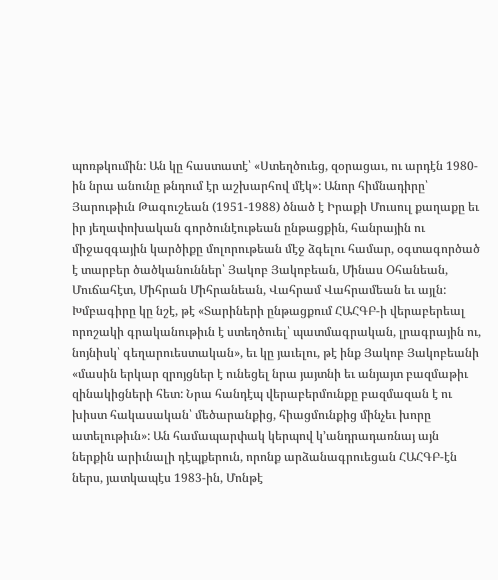պոռթկումին: Ան կը հաստատէ՝ «Ստեղծուեց, զօրացաւ, ու արդէն 1980-ին նրա անունը թնդում էր աշխարհով մէկ»: Անոր հիմնադիրը՝ Յարութիւն Թագուշեան (1951-1988) ծնած է Իրաքի Մուսուլ քաղաքը եւ իր յեղափոխական գործունէութեան ընթացքին, հանրային ու միջազգային կարծիքը մոլորութեան մէջ ձգելու համար, օգտագործած է տարբեր ծածկանուններ՝ Յակոբ Յակոբեան, Մինաս Օհանեան, Մուճահէտ, Միհրան Միհրանեան, Վահրամ Վահրամեան եւ այլն: Խմբագիրը կը նշէ, թէ «Տարիների ընթացքում ՀԱՀԳԲ-ի վերաբերեալ որոշակի գրականութիւն է ստեղծուել՝ պատմագրական, լրագրային ու, նոյնիսկ՝ գեղարուեստական», եւ կը յաւելու, թէ ինք Յակոբ Յակոբեանի «մասին երկար զրոյցներ է ունեցել նրա յայտնի եւ անյայտ բազմաթիւ զինակիցների հետ: Նրա հանդէպ վերաբերմունքը բազմազան է ու խիստ հակասական՝ մեծարանքից, հիացմունքից մինչեւ խորը ատելութիւն»: Ան համապարփակ կերպով կ’անդրադառնայ այն ներքին արիւնալի դէպքերուն, որոնք արձանագրուեցան ՀԱՀԳԲ-էն ներս, յատկապէս 1983-ին, Մոնթէ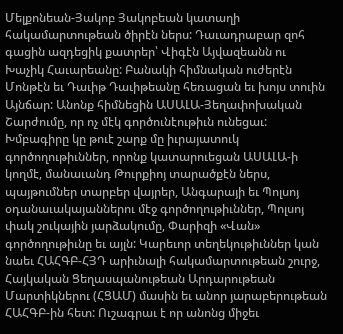Մելքոնեան-Յակոբ Յակոբեան կատաղի հակամարտութեան ծիրէն ներս: Դաւադրաբար զոհ գացին ազդեցիկ քատրեր՝ Վիգէն Այվազեանն ու Խաչիկ Հաւարեանը: Բանակի հիմնական ուժերէն Մոնթէն եւ Դաւիթ Դաւիթեանը հեռացան եւ խոյս տուին Այնճար: Անոնք հիմնեցին ԱՍԱԼԱ-Յեղափոխական Շարժումը, որ ոչ մէկ գործունէութիւն ունեցաւ: Խմբագիրը կը թուէ շարք մը իւրայատուկ գործողութիւններ, որոնք կատարուեցան ԱՍԱԼԱ-ի կողմէ, մանաւանդ Թուրքիոյ տարածքէն ներս, պայթումներ տարբեր վայրեր, Անգարայի եւ Պոլսոյ օդանաւակայաններու մէջ գործողութիւններ, Պոլսոյ փակ շուկային յարձակումը, Փարիզի «Վան» գործողութիւնը եւ այլն: Կարեւոր տեղեկութիւններ կան նաեւ ՀԱՀԳԲ-ՀՅԴ արիւնալի հակամարտութեան շուրջ, Հայկական Ցեղասպանութեան Արդարութեան Մարտիկներու (ՀՑԱՄ) մասին եւ անոր յարաբերութեան ՀԱՀԳԲ-ին հետ: Ուշագրաւ է որ անոնց միջեւ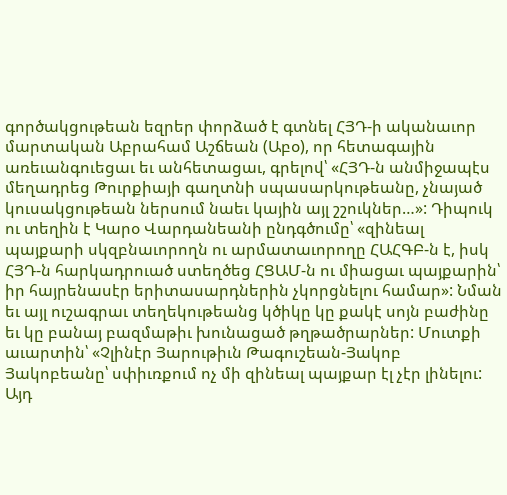գործակցութեան եզրեր փորձած է գտնել ՀՅԴ-ի ականաւոր մարտական Աբրահամ Աշճեան (Աբօ), որ հետագային առեւանգուեցաւ եւ անհետացաւ, գրելով՝ «ՀՅԴ-ն անմիջապէս մեղադրեց Թուրքիայի գաղտնի սպասարկութեանը, չնայած կուսակցութեան ներսում նաեւ կային այլ շշուկներ…»: Դիպուկ ու տեղին է Կարօ Վարդանեանի ընդգծումը՝ «զինեալ պայքարի սկզբնաւորողն ու արմատաւորողը ՀԱՀԳԲ-ն է, իսկ ՀՅԴ-ն հարկադրուած ստեղծեց ՀՑԱՄ-ն ու միացաւ պայքարին՝ իր հայրենասէր երիտասարդներին չկորցնելու համար»: Նման եւ այլ ուշագրաւ տեղեկութեանց կծիկը կը քակէ սոյն բաժինը եւ կը բանայ բազմաթիւ խունացած թղթածրարներ: Մուտքի աւարտին՝ «Չլինէր Յարութիւն Թագուշեան-Յակոբ Յակոբեանը՝ սփիւռքում ոչ մի զինեալ պայքար էլ չէր լինելու: Այդ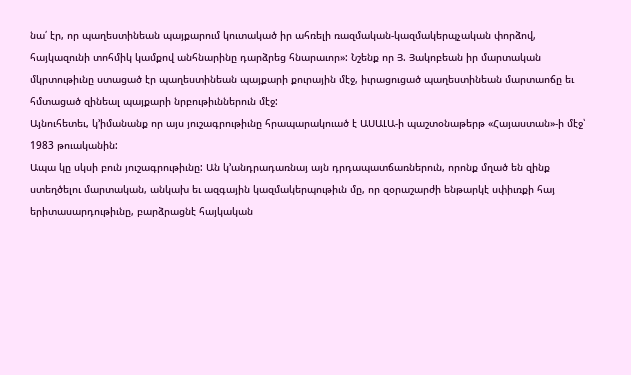նա՛ էր, որ պաղեստինեան պայքարում կուտակած իր ահռելի ռազմական-կազմակերպչական փորձով, հայկազունի տոհմիկ կամքով անհնարինը դարձրեց հնարաւոր»: Նշենք որ Յ. Յակոբեան իր մարտական մկրտութիւնը ստացած էր պաղեստինեան պայքարի քուրային մէջ, իւրացուցած պաղեստինեան մարտաոճը եւ հմտացած զինեալ պայքարի նրբութիւններուն մէջ:
Այնուհետեւ, կ’իմանանք որ այս յուշագրութիւնը հրապարակուած է ԱՍԱԼԱ-ի պաշտօնաթերթ «Հայաստան»-ի մէջ՝ 1983 թուականին:
Ապա կը սկսի բուն յուշագրութիւնը: Ան կ’անդրադառնայ այն դրդապատճառներուն, որոնք մղած են զինք ստեղծելու մարտական, անկախ եւ ազգային կազմակերպութիւն մը, որ զօրաշարժի ենթարկէ սփիւռքի հայ երիտասարդութիւնը, բարձրացնէ հայկական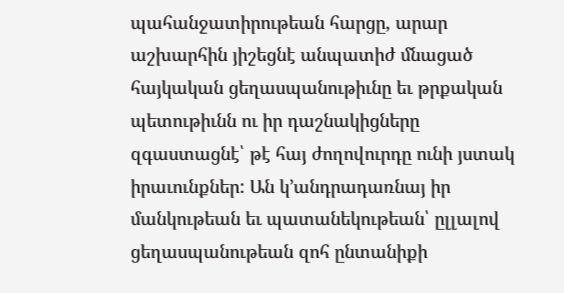պահանջատիրութեան հարցը, արար աշխարհին յիշեցնէ անպատիժ մնացած հայկական ցեղասպանութիւնը եւ թրքական պետութիւնն ու իր դաշնակիցները զգաստացնէ՝ թէ հայ ժողովուրդը ունի յստակ իրաւունքներ: Ան կ’անդրադառնայ իր մանկութեան եւ պատանեկութեան՝ ըլլալով ցեղասպանութեան զոհ ընտանիքի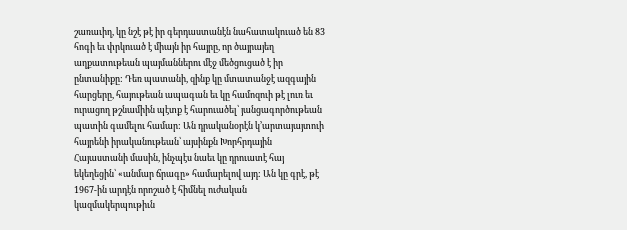շառաւիղ, կը նշէ թէ իր գերդաստանէն նահատակուած են 83 հոգի եւ փրկուած է միայն իր հայրը, որ ծայրայեղ աղքատութեան պայմաններու մէջ մեծցուցած է իր ընտանիքը: Դեռ պատանի, զինք կը մտատանջէ ազգային հարցերը, հայութեան ապագան եւ կը համոզուի թէ լուռ եւ ուրացող թշնամիին պէտք է հարուածել՝ յանցագործութեան պատին գամելու համար: Ան դրականօրէն կ’արտայայտուի հայրենի իրականութեան՝ այսինքն Խորհրդային Հայաստանի մասին, ինչպէս նաեւ կը դրուատէ հայ եկեղեցին՝ «անմար ճրագը» համարելով այդ: Ան կը գրէ, թէ 1967-ին արդէն որոշած է հիմնել ուժական կազմակերպութիւն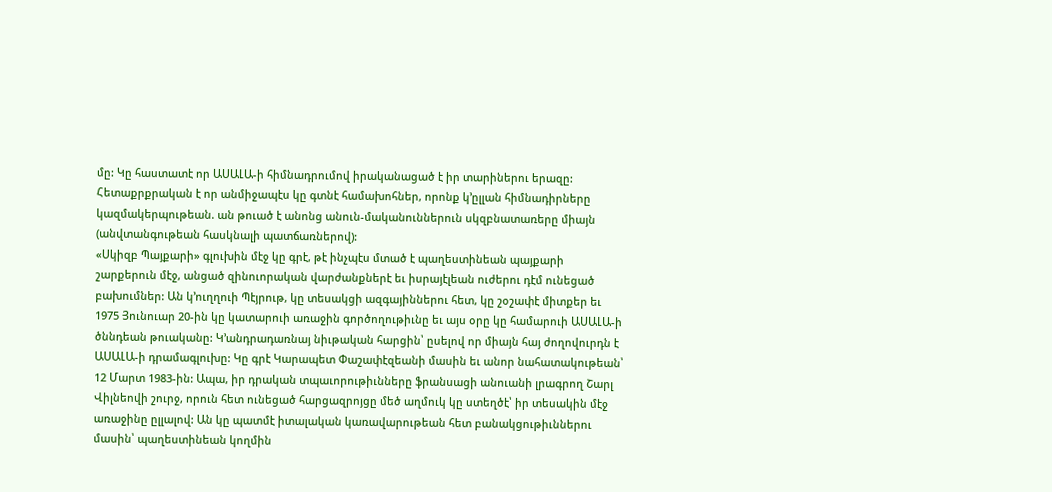մը: Կը հաստատէ որ ԱՍԱԼԱ-ի հիմնադրումով իրականացած է իր տարիներու երազը: Հետաքրքրական է որ անմիջապէս կը գտնէ համախոհներ, որոնք կ’ըլլան հիմնադիրները կազմակերպութեան. ան թուած է անոնց անուն-մականուններուն սկզբնատառերը միայն (անվտանգութեան հասկնալի պատճառներով):
«Սկիզբ Պայքարի» գլուխին մէջ կը գրէ, թէ ինչպէս մտած է պաղեստինեան պայքարի շարքերուն մէջ, անցած զինուորական վարժանքներէ եւ իսրայէլեան ուժերու դէմ ունեցած բախումներ: Ան կ’ուղղուի Պէյրութ, կը տեսակցի ազգայիններու հետ, կը շօշափէ միտքեր եւ 1975 Յունուար 20-ին կը կատարուի առաջին գործողութիւնը եւ այս օրը կը համարուի ԱՍԱԼԱ-ի ծննդեան թուականը: Կ’անդրադառնայ նիւթական հարցին՝ ըսելով որ միայն հայ ժողովուրդն է ԱՍԱԼԱ-ի դրամագլուխը: Կը գրէ Կարապետ Փաշափէզեանի մասին եւ անոր նահատակութեան՝ 12 Մարտ 1983-ին: Ապա, իր դրական տպաւորութիւնները ֆրանսացի անուանի լրագրող Շարլ Վիլնեովի շուրջ, որուն հետ ունեցած հարցազրոյցը մեծ աղմուկ կը ստեղծէ՝ իր տեսակին մէջ առաջինը ըլլալով: Ան կը պատմէ իտալական կառավարութեան հետ բանակցութիւններու մասին՝ պաղեստինեան կողմին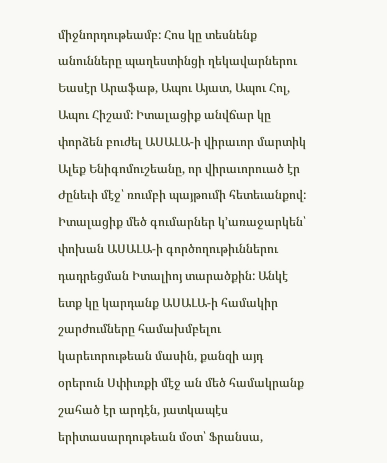միջնորդութեամբ: Հոս կը տեսնենք անունները պաղեստինցի ղեկավարներու Եասէր Արաֆաթ, Ապու Այատ, Ապու Հոլ, Ապու Հիշամ: Իտալացիք անվճար կը փորձեն բուժել ԱՍԱԼԱ-ի վիրաւոր մարտիկ Ալեք Ենիգոմուշեանը, որ վիրաւորուած էր Ժընեւի մէջ՝ ռումբի պայթումի հետեւանքով: Իտալացիք մեծ գումարներ կ’առաջարկեն՝ փոխան ԱՍԱԼԱ-ի գործողութիւններու դադրեցման Իտալիոյ տարածքին: Անկէ ետք կը կարդանք ԱՍԱԼԱ-ի համակիր շարժումները համախմբելու կարեւորութեան մասին, քանզի այդ օրերուն Սփիւռքի մէջ ան մեծ համակրանք շահած էր արդէն, յատկապէս երիտասարդութեան մօտ՝ Ֆրանսա,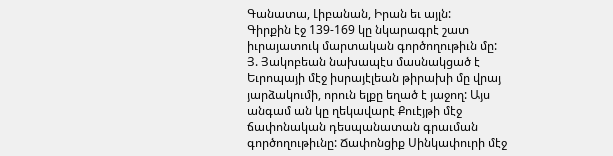Գանատա, Լիբանան, Իրան եւ այլն:
Գիրքին էջ 139-169 կը նկարագրէ շատ իւրայատուկ մարտական գործողութիւն մը: Յ. Յակոբեան նախապէս մասնակցած է Եւրոպայի մէջ իսրայէլեան թիրախի մը վրայ յարձակումի, որուն ելքը եղած է յաջող: Այս անգամ ան կը ղեկավարէ Քուէյթի մէջ ճափոնական դեսպանատան գրաւման գործողութիւնը: Ճափոնցիք Սինկափուրի մէջ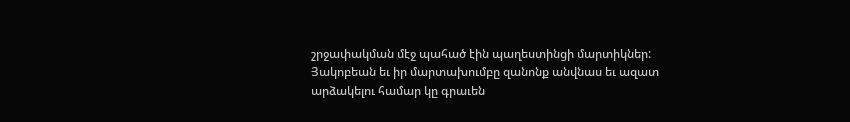շրջափակման մէջ պահած էին պաղեստինցի մարտիկներ: Յակոբեան եւ իր մարտախումբը զանոնք անվնաս եւ ազատ արձակելու համար կը գրաւեն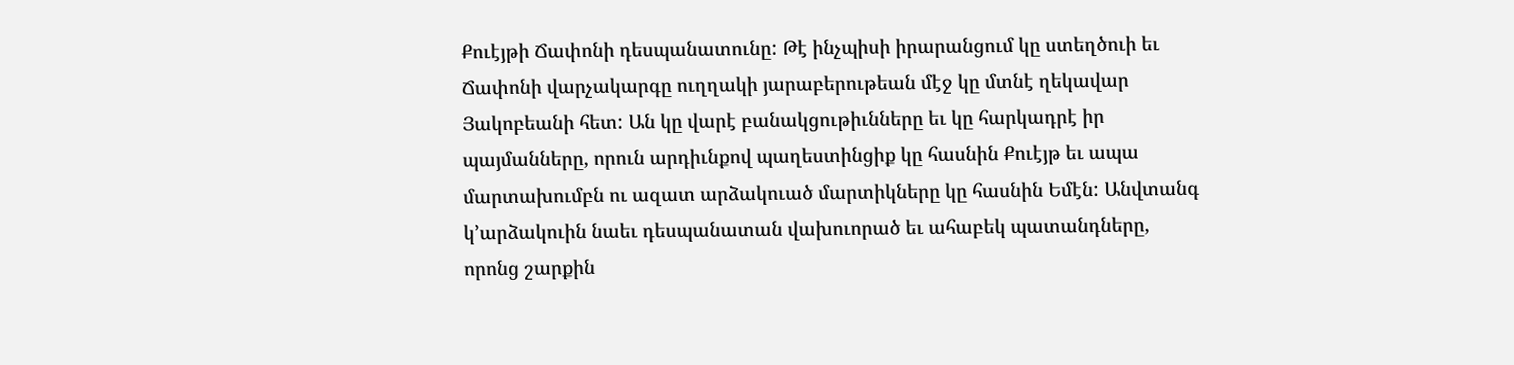Քուէյթի Ճափոնի դեսպանատունը: Թէ ինչպիսի իրարանցում կը ստեղծուի եւ Ճափոնի վարչակարգը ուղղակի յարաբերութեան մէջ կը մտնէ ղեկավար Յակոբեանի հետ: Ան կը վարէ բանակցութիւնները եւ կը հարկադրէ իր պայմանները, որուն արդիւնքով պաղեստինցիք կը հասնին Քուէյթ եւ ապա մարտախումբն ու ազատ արձակուած մարտիկները կը հասնին Եմէն: Անվտանգ կ’արձակուին նաեւ դեսպանատան վախուորած եւ ահաբեկ պատանդները, որոնց շարքին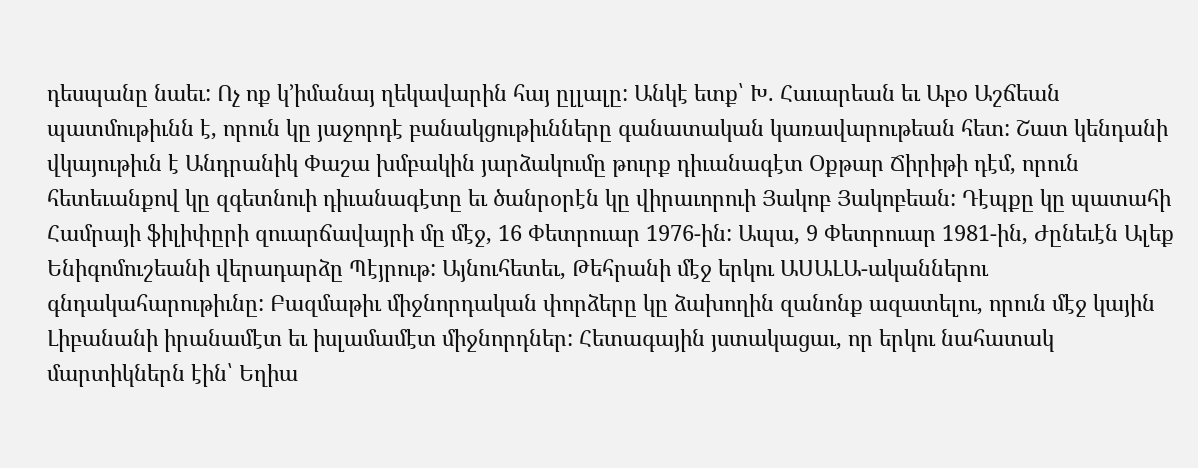դեսպանը նաեւ: Ոչ ոք կ’իմանայ ղեկավարին հայ ըլլալը: Անկէ ետք՝ Խ. Հաւարեան եւ Աբօ Աշճեան պատմութիւնն է, որուն կը յաջորդէ բանակցութիւնները գանատական կառավարութեան հետ: Շատ կենդանի վկայութիւն է Անդրանիկ Փաշա խմբակին յարձակումը թուրք դիւանագէտ Օքթար Ճիրիթի դէմ, որուն հետեւանքով կը զգետնուի դիւանագէտը եւ ծանրօրէն կը վիրաւորուի Յակոբ Յակոբեան: Դէպքը կը պատահի Համրայի ֆիլիփըրի զուարճավայրի մը մէջ, 16 Փետրուար 1976-ին: Ապա, 9 Փետրուար 1981-ին, Ժընեւէն Ալեք Ենիգոմուշեանի վերադարձը Պէյրութ: Այնուհետեւ, Թեհրանի մէջ երկու ԱՍԱԼԱ-ականներու գնդակահարութիւնը: Բազմաթիւ միջնորդական փորձերը կը ձախողին զանոնք ազատելու, որուն մէջ կային Լիբանանի իրանամէտ եւ իսլամամէտ միջնորդներ: Հետագային յստակացաւ, որ երկու նահատակ մարտիկներն էին՝ Եղիա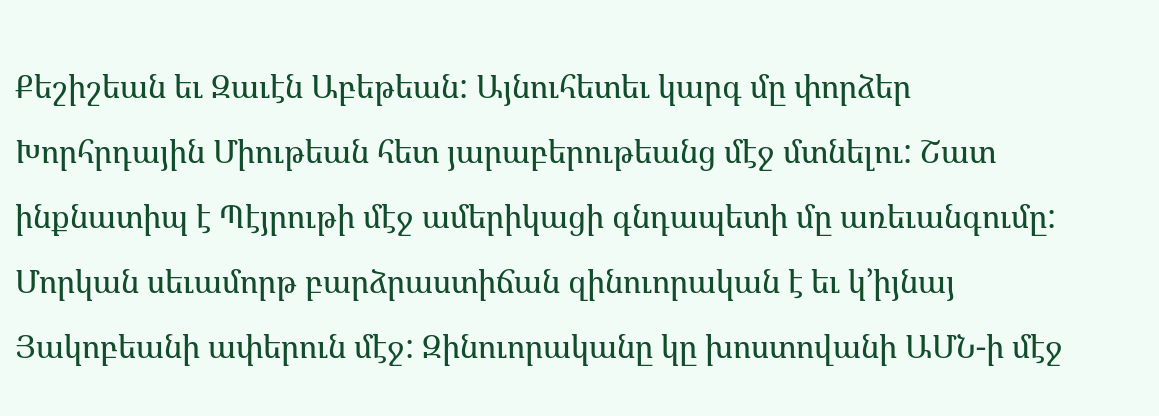Քեշիշեան եւ Զաւէն Աբեթեան: Այնուհետեւ կարգ մը փորձեր Խորհրդային Միութեան հետ յարաբերութեանց մէջ մտնելու: Շատ ինքնատիպ է Պէյրութի մէջ ամերիկացի գնդապետի մը առեւանգումը: Մորկան սեւամորթ բարձրաստիճան զինուորական է եւ կ’իյնայ Յակոբեանի ափերուն մէջ: Զինուորականը կը խոստովանի ԱՄՆ-ի մէջ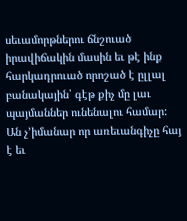սեւամորթներու ճնշուած իրավիճակին մասին եւ թէ ինք հարկադրուած որոշած է ըլլալ բանակային՝ գէթ քիչ մը լաւ պայմաններ ունենալու համար: Ան չ’իմանար որ առեւանգիչը հայ է եւ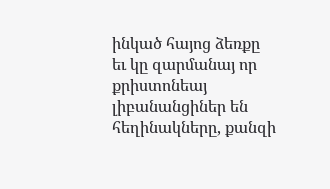ինկած հայոց ձեռքը եւ կը զարմանայ որ քրիստոնեայ լիբանանցիներ են հեղինակները, քանզի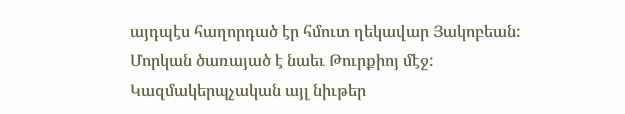այդպէս հաղորդած էր հմուտ ղեկավար Յակոբեան: Մորկան ծառայած է նաեւ Թուրքիոյ մէջ: Կազմակերպչական այլ նիւթեր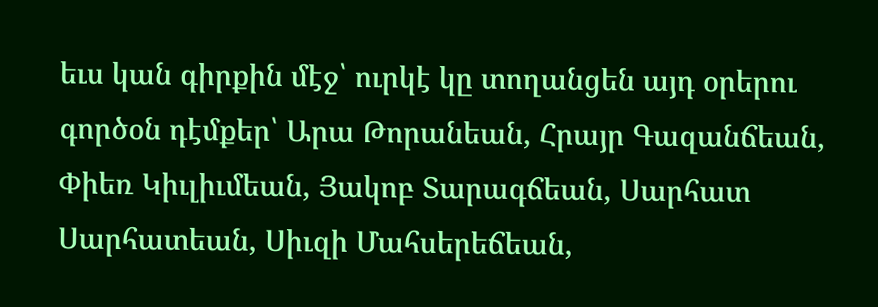եւս կան գիրքին մէջ՝ ուրկէ կը տողանցեն այդ օրերու գործօն դէմքեր՝ Արա Թորանեան, Հրայր Գազանճեան, Փիեռ Կիւլիւմեան, Յակոբ Տարագճեան, Սարհատ Սարհատեան, Սիւզի Մահսերեճեան,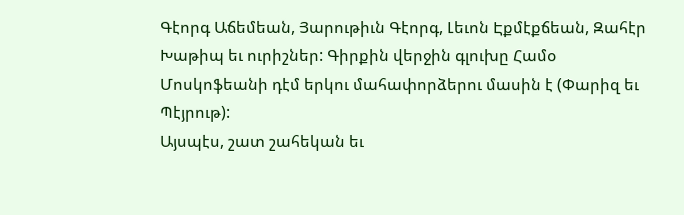Գէորգ Աճեմեան, Յարութիւն Գէորգ, Լեւոն Էքմէքճեան, Զահէր Խաթիպ եւ ուրիշներ: Գիրքին վերջին գլուխը Համօ Մոսկոֆեանի դէմ երկու մահափորձերու մասին է (Փարիզ եւ Պէյրութ):
Այսպէս, շատ շահեկան եւ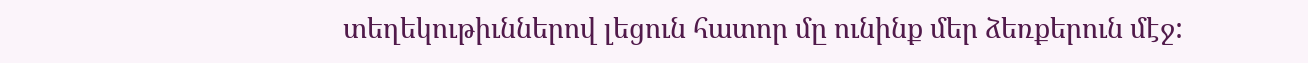տեղեկութիւններով լեցուն հատոր մը ունինք մեր ձեռքերուն մէջ: